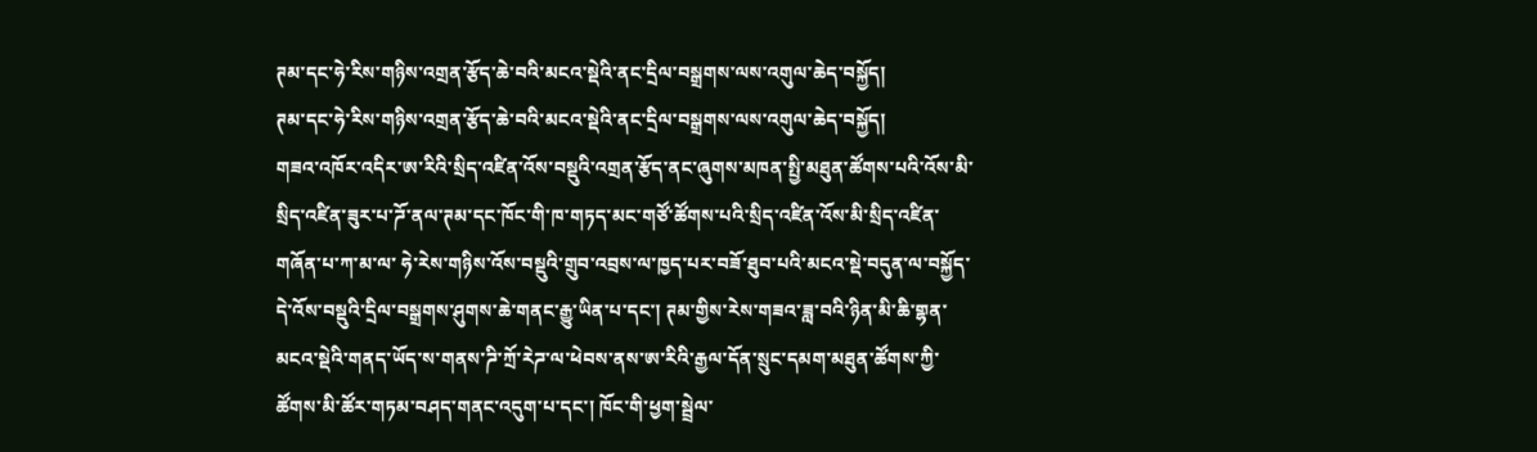ཊམ་དང་ཧེ་རིས་གཉིས་འགྲན་རྩོད་ཆེ་བའི་མངའ་སྡེའི་ནང་དྲིལ་བསྒྲགས་ལས་འགུལ་ཆེད་བསྐྱོད།
ཊམ་དང་ཧེ་རིས་གཉིས་འགྲན་རྩོད་ཆེ་བའི་མངའ་སྡེའི་ནང་དྲིལ་བསྒྲགས་ལས་འགུལ་ཆེད་བསྐྱོད།
གཟའ་འཁོར་འདིར་ཨ་རིའི་སྲིད་འཛིན་འོས་བསྡུའི་འགྲན་རྩོད་ནང་ཞུགས་མཁན་སྤྱི་མཐུན་ཚོགས་པའི་འོས་མི་སྲིད་འཛིན་ཟུར་པ་ཌོ་ནལ་ཊམ་དང་ཁོང་གི་ཁ་གཏད་མང་གཙོ་ཚོགས་པའི་སྲིད་འཛིན་འོས་མི་སྲིད་འཛིན་གཞོན་པ་ཀ་མ་ལ་ ཧེ་རེས་གཉིས་འོས་བསྡུའི་གྲུབ་འབྲས་ལ་ཁྱད་པར་བཟོ་ཐུབ་པའི་མངའ་སྡེ་བདུན་ལ་བསྐྱོད་དེ་འོས་བསྡུའི་དྲིལ་བསྒྲགས་ཤུགས་ཆེ་གནང་རྒྱུ་ཡིན་པ་དང་། ཊམ་གྱིས་རེས་གཟའ་ཟླ་བའི་ཉིན་མི་ཆི་གྷན་མངའ་སྡེའི་གནད་ཡོད་ས་གནས་ཌི་ཀྲོ་རེཌ་ལ་ཕེབས་ནས་ཨ་རིའི་རྒྱལ་དོན་སྲུང་དམག་མཐུན་ཚོགས་ཀྱི་ཚོགས་མི་ཚོར་གཏམ་བཤད་གནང་འདུག་པ་དང་། ཁོང་གི་ཕྱག་སྦྲེལ་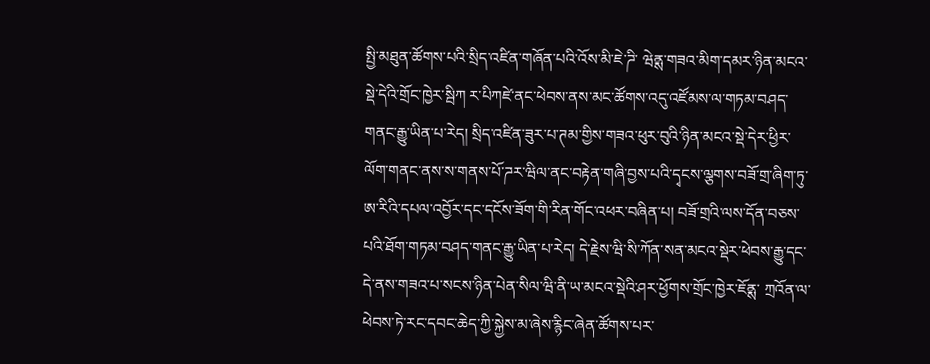སྤྱི་མཐུན་ཚོགས་པའི་སྲིད་འཛིན་གཞོན་པའི་འོས་མི་ཇེ་ཌི་ ཝེནྶ་གཟའ་མིག་དམར་ཉིན་མངའ་སྡེ་དེའི་གྲོང་ཁྱེར་སྦིཀ ར་པིཀཛེ་ནང་ཕེབས་ནས་མང་ཚོགས་འདུ་འཛོམས་ལ་གཏམ་བཤད་གནང་རྒྱུ་ཡིན་པ་རེད། སྲིད་འཛིན་ཟུར་པ་ཊམ་གྱིས་གཟའ་ཕུར་བུའི་ཉིན་མངའ་སྡེ་དེར་ཕྱིར་ལོག་གནང་ནས་ས་གནས་པོ་ཌར་ཝིལ་ནང་བརྟེན་གཞི་བྱས་པའི་དྭངས་ལྕགས་བཟོ་གྲ་ཞིག་ཏུ་ཨ་རིའི་དཔལ་འབྱོར་དང་དངོས་ཟོག་གི་རིན་གོང་འཕར་བཞིན་པ། བཟོ་གྲའི་ལས་དོན་བཅས་པའི་ཐོག་གཏམ་བཤད་གནང་རྒྱུ་ཡིན་པ་རེད། དེ་རྗེས་ཝི་སི་ཀོན་སན་མངའ་སྡེར་ཕེབས་རྒྱུ་དང་དེ་ནས་གཟའ་པ་སངས་ཉིན་པེན་སིལ་ཝི་ནི་ཡ་མངའ་སྡེའི་ཤར་ཕྱོགས་གྲོང་ཁྱེར་ཇོནྶ་ ཀྲའོན་ལ་ཕེབས་ཏེ་རང་དབང་ཆེད་ཀྱི་སྐྱེས་མ་ཞེས་རྙིང་ཞེན་ཚོགས་པར་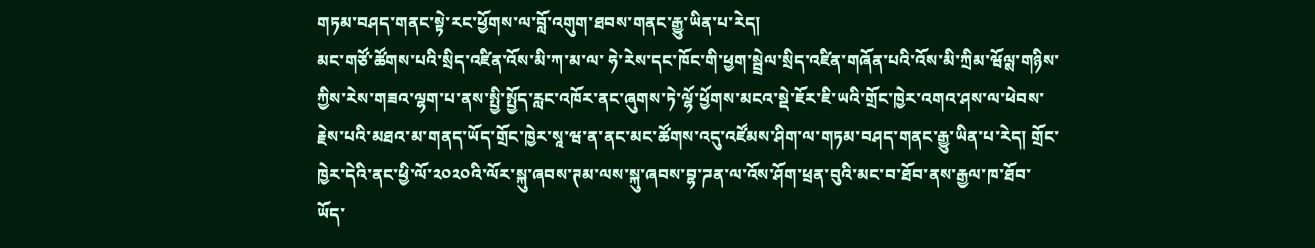གཏམ་བཤད་གནང་སྟེ་རང་ཕྱོགས་ལ་བློ་འགུག་ཐབས་གནང་རྒྱུ་ཡིན་པ་རེད།
མང་གཙོ་ཚོགས་པའི་སྲིད་འཛིན་འོས་མི་ཀ་མ་ལ་ ཧེ་རེས་དང་ཁོང་གི་ཕྱག་སྦྲེལ་སྲིད་འཛིན་གཞོན་པའི་འོས་མི་ཀྲིམ་ཝོལྶ་གཉིས་ཀྱིས་རེས་གཟའ་ལྷག་པ་ནས་སྤྱི་སྤྱོད་རླང་འཁོར་ནང་ཞུགས་ཏེ་ལྷོ་ཕྱོགས་མངའ་སྡེ་ཇོར་ཇི་ཡའི་གྲོང་ཁྱེར་འགའ་ཤས་ལ་ཕེབས་རྗེས་པའི་མཐའ་མ་གནད་ཡོད་གྲོང་ཁྱེར་སཱ་ཝ་ན་ནང་མང་ཚོགས་འདུ་འཛོམས་ཤིག་ལ་གཏམ་བཤད་གནང་རྒྱུ་ཡིན་པ་རེད། གྲོང་ཁྱེར་དེའི་ནང་ཕྱི་ལོ་༢༠༢༠འི་ལོར་སྐུ་ཞབས་ཊམ་ལས་སྐུ་ཞབས་བྷ་ཌན་ལ་འོས་ཤོག་ཕྲན་བུའི་མང་བ་ཐོབ་ནས་རྒྱལ་ཁ་ཐོབ་ཡོད་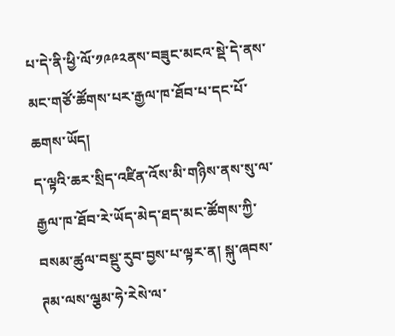པ་དེ་ནི་ཕྱི་ལོ་༡༩༩༢ནས་བཟུང་མངའ་སྡེ་དེ་ནས་མང་གཙོ་ཚོགས་པར་རྒྱལ་ཁ་ཐོབ་པ་དང་པོ་ཆགས་ཡོད།
ད་ལྟའི་ཆར་སྲིད་འཛིན་འོས་མི་གཉིས་ནས་སུ་ལ་རྒྱལ་ཁ་ཐོབ་རེ་ཡོད་མེད་ཐད་མང་ཚོགས་ཀྱི་བསམ་ཚུལ་བསྡུ་རུབ་བྱས་པ་ལྟར་ན། སྐུ་ཞབས་ཊམ་ལས་ལྕམ་ཧེ་རེསེ་ལ་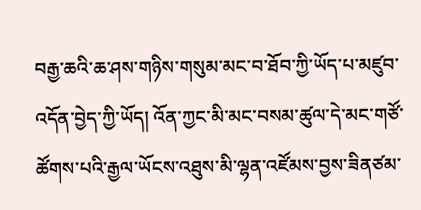བརྒྱ་ཆའི་ཆ་ཤས་གཉིས་གསུམ་མང་བ་ཐོབ་ཀྱི་ཡོད་པ་མཛུབ་འདོན་བྱེད་ཀྱི་ཡོད། འོན་ཀྱང་མི་མང་བསམ་ཚུལ་དེ་མང་གཙོ་ཚོགས་པའི་རྒྱལ་ཡོངས་འཐུས་མི་ལྷན་འཛོམས་བྱས་ཟིནཙམ་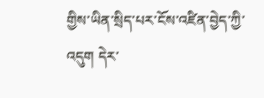གྱིས་ཡིན་སྲིད་པར་ངོས་འཛིན་བྱེད་ཀྱི་འདུག དེར་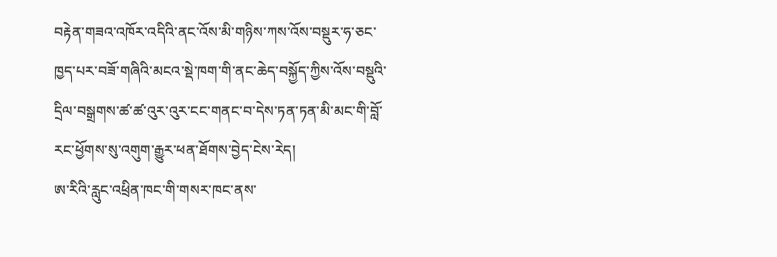བརྟེན་གཟའ་འཁོར་འདིའི་ནང་འོས་མི་གཉིས་ཀས་འོས་བསྡུར་ཧ་ཅང་ཁྱད་པར་བཟོ་གཞིའི་མངའ་སྡེ་ཁག་གི་ནང་ཆེད་བསྐྱོད་ཀྱིས་འོས་བསྡུའི་དྲིལ་བསྒྲགས་ཚ་ཚ་འུར་འུར་ངང་གནང་བ་དེས་ཏན་ཏན་མི་མང་གི་བློ་རང་ཕྱོགས་སུ་འགུག་རྒྱུར་ཕན་ཐོགས་བྱེད་ངེས་རེད།
ཨ་རིའི་རླུང་འཕྲིན་ཁང་གི་གསར་ཁང་ནས་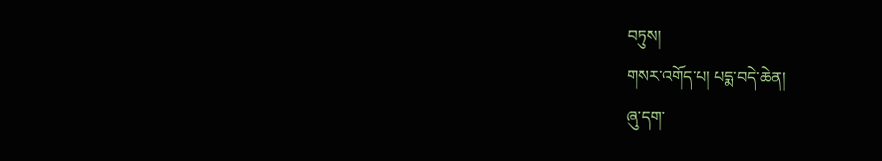བཏུས།
གསར་འགོད་པ། པདྨ་བདེ་ཆེན།
ཞུ་དག་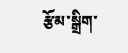རྩོམ་སྒྲིག་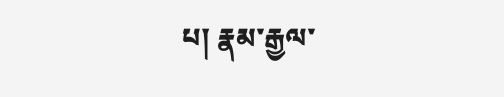པ། རྣམ་རྒྱལ་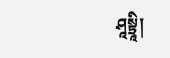ཤཱསྟྲཱི།